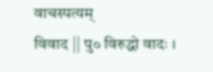वाचस्पत्यम्
विवाद || पु० विरुद्धो वादः ।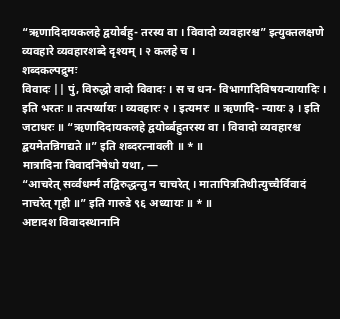“ऋणादिदायकलहे द्वयोर्बहु- तरस्य वा । विवादो व्यवहारश्च” इत्युक्तलक्षणे व्यवहारे व्यवहारशब्दे दृश्यम् । २ कलहे च ।
शब्दकल्पद्रुमः
विवादः || पुं, विरुद्धो वादो विवादः । स च धन- विभागादिविषयन्यायादिः । इति भरतः ॥ तत्पर्य्यायः । व्यवहारः २ । इत्यमरः ॥ ऋणादि- न्यायः ३ । इति जटाधरः ॥ “ऋणादिदायकलहे द्वयोर्ब्बहुतरस्य वा । विवादो व्यवहारश्च द्बयमेतन्निगद्यते ॥” इति शब्दरत्नावली ॥ * ॥
मात्रादिना विवादनिषेधो यथा, —
“आचरेत् सर्व्वधर्म्मं तद्विरुद्धन्तु न चाचरेत् । मातापित्रतिथीत्युच्चैर्विवादं नाचरेत् गृही ॥” इति गारुडे ९६ अध्यायः ॥ * ॥
अष्टादश विवादस्थानानि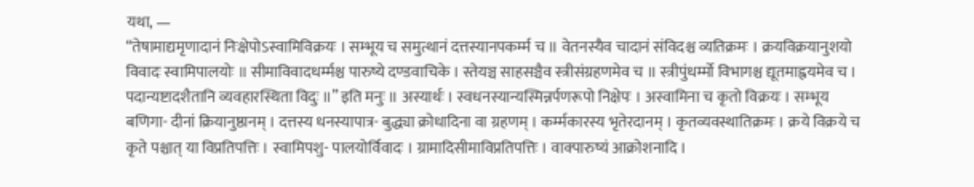यथा, —
“तेषामाद्यमृणादानं निःक्षेपोऽस्वामिविक्रयः । सम्भूय च समुत्थानं दत्तस्यानपकर्म्म च ॥ वेतनस्यैव चादानं संविदश्च व्यतिक्रमः । क्रयविक्रयानुशयो विवादः स्वामिपालयोः ॥ सीमाविवादधर्म्मश्च पारुष्ये दण्डवाचिके । स्तेयञ्च साहसञ्चैव स्त्रीसंग्रहणमेव च ॥ स्त्रीपुंधर्म्मो विभागश्च द्यूतमाह्वयमेव च । पदान्यष्टादशैतानि व्यवहारस्थिता विदुः ॥” इति मनुः ॥ अस्यार्थः । स्वधनस्यान्यस्मिन्नर्पणरूपो निक्षेपः । अस्वामिना च कृतो विक्रयः । सम्भूय बणिगा- दीनां क्रियानुष्ठानम् । दत्तस्य धनस्यापात्र- बुद्ध्या क्रोधादिना वा ग्रहणम् । कर्म्मकारस्य भृतेरदानम् । कृतव्यवस्थातिक्रमः । क्रये विक्रये च कृते पश्चात् या विप्रतिपत्तिः । स्वामिपशु- पालयोर्विवादः । ग्रामादिसीमाविप्रतिपत्तिः । वाक्पारुष्यं आक्रोशनादि ।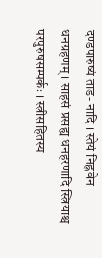दण्डपारुष्यं ताड- नादि । स्तेयं निह्नवेन धनग्रहणम् । साहसं प्रसह्य धनहरणादि स्त्रियाश्च परपुरुषसम्पर्कः । स्त्रीसहितस्य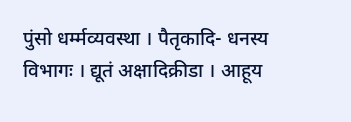पुंसो धर्म्मव्यवस्था । पैतृकादि- धनस्य विभागः । द्यूतं अक्षादिक्रीडा । आहूय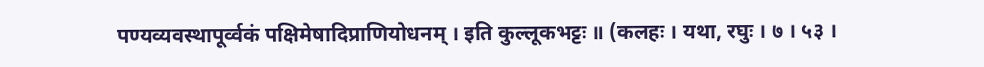पण्यव्यवस्थापूर्व्वकं पक्षिमेषादिप्राणियोधनम् । इति कुल्लूकभट्टः ॥ (कलहः । यथा, रघुः । ७ । ५३ ।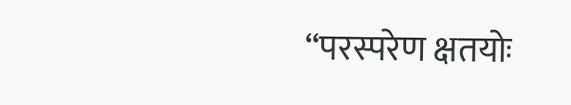“परस्परेण क्षतयोः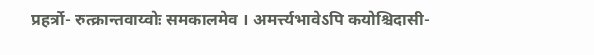प्रहर्त्रो- रुत्क्रान्तवाय्वोः समकालमेव । अमर्त्त्यभावेऽपि कयोश्चिदासी-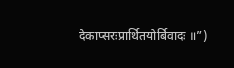देकाप्सरःप्रार्थितयोर्बिवादः ॥”)